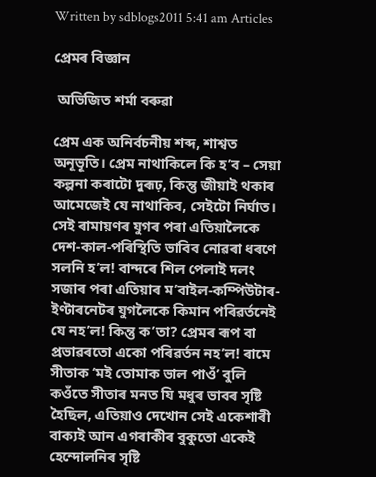Written by sdblogs2011 5:41 am Articles

প্রেমৰ বিজ্ঞান

 অভিজিত শর্মা বৰুৱা

প্রেম এক অনির্বচনীয় শব্দ, শাশ্বত অনূভূতি। প্রেম নাথাকিলে কি হ’ব – সেয়া কল্পনা কৰাটো দুৰূঢ়, কিন্তু জীয়াই থকাৰ আমেজেই যে নাথাকিব, সেইটো নির্ঘাত। সেই ৰামায়ণৰ যুগৰ পৰা এতিয়ালৈকে দেশ-কাল-পৰিস্থিতি ভাবিব নোৱৰা ধৰণে সলনি হ’ল! বান্দৰে শিল পেলাই দলং সজাৰ পৰা এতিয়াৰ ম’বাইল-কম্পিউটাৰ-ইণ্টাৰনেটৰ যুগলৈকে কিমান পৰিৱর্তনেই যে নহ’ল! কিন্তু ক’তা? প্রেমৰ ৰূপ বা প্রভাৱৰতো একো পৰিৱর্তন নহ’ল! ৰামে সীতাক ‘মই তোমাক ভাল পাওঁ’ বুলি কওঁতে সীতাৰ মনত যি মধুৰ ভাবৰ সৃষ্টি হৈছিল, এতিয়াও দেখোন সেই একেশাৰী বাক্যই আন এগৰাকীৰ বুকুতো একেই হেন্দোলনিৰ সৃষ্টি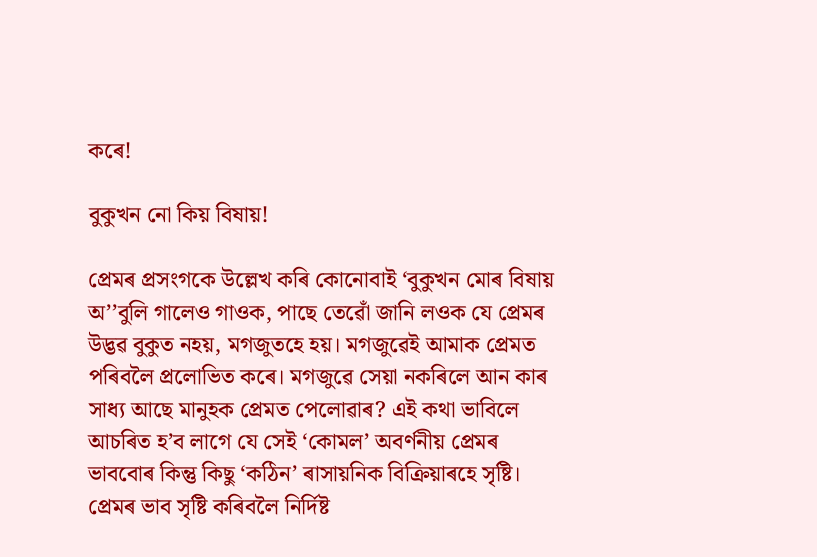কৰে!

বুকুখন নো কিয় বিষায়!

প্রেমৰ প্রসংগকে উল্লেখ কৰি কোনোবাই ‘বুকুখন মোৰ বিষায় অ’’বুলি গালেও গাওক, পাছে তেৱোঁ জানি লওক যে প্রেমৰ উদ্ভৱ বুকুত নহয়, মগজুতহে হয়। মগজুৱেই আমাক প্রেমত পৰিবলৈ প্রলোভিত কৰে। মগজুৱে সেয়া নকৰিলে আন কাৰ সাধ্য আছে মানুহক প্রেমত পেলোৱাৰ? এই কথা ভাবিলে আচৰিত হ’ব লাগে যে সেই ‘কোমল’ অবর্ণনীয় প্রেমৰ ভাববোৰ কিন্তু কিছু ‘কঠিন’ ৰাসায়নিক বিক্রিয়াৰহে সৃষ্টি। প্রেমৰ ভাব সৃষ্টি কৰিবলৈ নির্দিষ্ট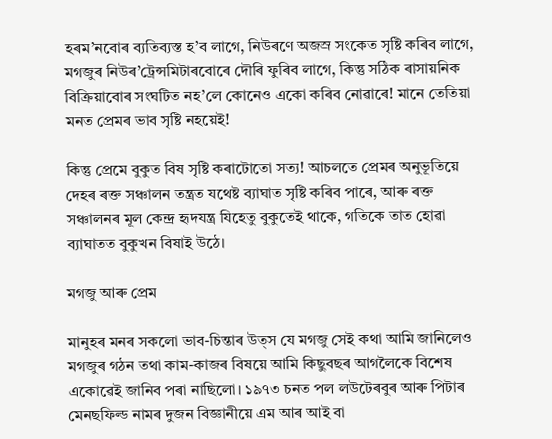হৰম’নবোৰ ব্যতিব্যস্ত হ’ব লাগে, নিউৰণে অজস্র সংকেত সৃষ্টি কৰিব লাগে, মগজুৰ নিউৰ’ট্রেন্সমিটাৰবোৰে দৌৰি ফুৰিব লাগে, কিন্তু সঠিক ৰাসায়নিক বিক্রিয়াবোৰ সংঘটিত নহ’লে কোনেও একো কৰিব নোৱাৰে! মানে তেতিয়া মনত প্রেমৰ ভাব সৃষ্টি নহয়েই!

কিন্তু প্রেমে বুকুত বিষ সৃষ্টি কৰাটোতো সত্য! আচলতে প্রেমৰ অনুভূতিয়ে দেহৰ ৰক্ত সঞ্চালন তন্ত্রত যথেষ্ট ব্যাঘাত সৃষ্টি কৰিব পাৰে, আৰু ৰক্ত সঞ্চালনৰ মূল কেন্দ্র হৃদযন্ত্র যিহেতু বুকুতেই থাকে, গতিকে তাত হোৱা ব্যাঘাতত বুকুখন বিষাই উঠে।

মগজু আৰু প্রেম

মানুহৰ মনৰ সকলো ভাব-চিন্তাৰ উত্স যে মগজু সেই কথা আমি জানিলেও মগজুৰ গঠন তথা কাম-কাজৰ বিষয়ে আমি কিছুবছৰ আগলৈকে বিশেষ একোৱেই জানিব পৰা নাছিলো। ১৯৭৩ চনত পল লউটেৰবুৰ আৰু পিটাৰ মেনছফিল্ড নামৰ দুজন বিজ্ঞানীয়ে এম আৰ আই বা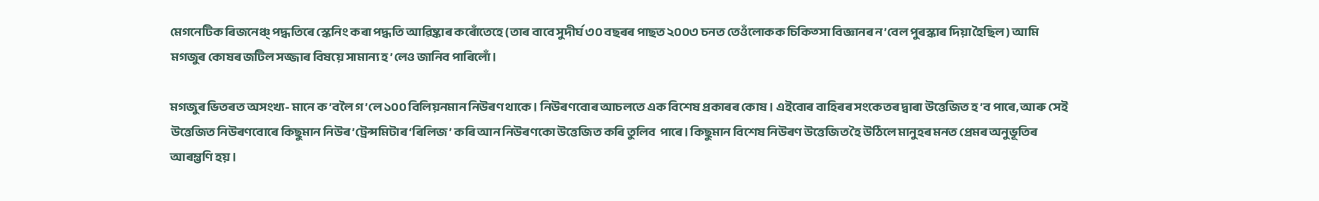মেগনেটিক ৰিজনেঞ্চ্ পদ্ধতিৰে স্কেনিং কৰা পদ্ধতি আৱিষ্কাৰ কৰোঁতেহে (তাৰ বাবে সুদীর্ঘ ৩০ বছৰৰ পাছত ২০০৩ চনত তেওঁলোকক চিকিত্সা বিজ্ঞানৰ ন’বেল পুৰস্কাৰ দিয়া হৈছিল) আমি মগজুৰ কোষৰ জটিল সজ্জাৰ বিষয়ে সামান্য হ’লেও জানিব পাৰিলোঁ।

মগজুৰ ভিতৰত অসংখ্য- মানে ক’বলৈ গ’লে ১০০ বিলিয়নমান নিউৰণ থাকে। নিউৰণবোৰ আচলতে এক বিশেষ প্রকাৰৰ কোষ। এইবোৰ বাহিৰৰ সংকেতৰ দ্বাৰা উত্তেজিত হ’ব পাৰে, আৰু সেই উত্তেজিত নিউৰণবোৰে কিছুমান নিউৰ’ট্রেন্সমিটাৰ ‘ৰিলিজ’ কৰি আন নিউৰণকো উত্তেজিত কৰি তুলিব  পাৰে। কিছুমান বিশেষ নিউৰণ উত্তেজিত হৈ উঠিলে মানুহৰ মনত প্রেমৰ অনুভূতিৰ আৰম্ভণি হয়।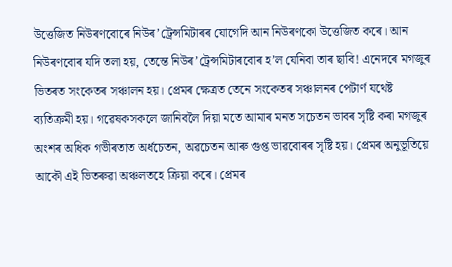উত্তেজিত নিউৰণবোৰে নিউৰ’ট্রেন্সমিটাৰৰ যোগেদি আন নিউৰণকো উত্তেজিত কৰে। আন নিউৰণবোৰ যদি তলা হয়, তেন্তে নিউৰ’ট্রেন্সমিটাৰবোৰ হ’ল যেনিবা তাৰ ছাবি! এনেদৰে মগজুৰ ভিতৰত সংকেতৰ সঞ্চালন হয়। প্রেমৰ ক্ষেত্রত তেনে সংকেতৰ সঞ্চালনৰ পেটার্ণ যথেষ্ট ব্যতিক্রমী হয়। গৱেষকসকলে জানিবলৈ দিয়া মতে আমাৰ মনত সচেতন ভাবৰ সৃষ্টি কৰা মগজুৰ অংশৰ অধিক গভীৰতাত অর্ধচেতন, অৱচেতন আৰু গুপ্ত ভাৱবোৰৰ সৃষ্টি হয়। প্রেমৰ অনুভূতিয়ে আকৌ এই ভিতৰুৱা অঞ্চলতহে ক্রিয়া কৰে। প্রেমৰ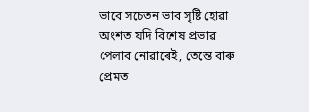ভাবে সচেতন ভাব সৃষ্টি হোৱা অংশত যদি বিশেষ প্রভাৱ পেলাব নোৱাৰেই, তেন্তে বাৰু প্রেমত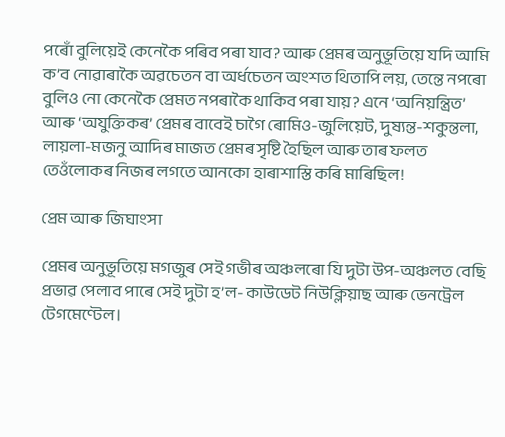পৰোঁ বুলিয়েই কেনেকৈ পৰিব পৰা যাব? আৰু প্রেমৰ অনুভূতিয়ে যদি আমি ক’ব নোৱাৰাকৈ অৱচেতন বা অর্ধচেতন অংশত থিতাপি লয়, তেন্তে নপৰো বুলিও নো কেনেকৈ প্রেমত নপৰাকৈ থাকিব পৰা যায়? এনে ‘অনিয়ন্ত্রিত’ আৰু ‘অযুক্তিকৰ’ প্রেমৰ বাবেই চাগৈ ৰোমিও-জুলিয়েট, দুষ্যন্ত-শকুন্তলা, লায়লা-মজনু আদিৰ মাজত প্রেমৰ সৃষ্টি হৈছিল আৰু তাৰ ফলত তেওঁলোকৰ নিজৰ লগতে আনকো হাৰাশাস্তি কৰি মাৰিছিল!

প্রেম আৰু জিঘাংসা

প্রেমৰ অনুভূতিয়ে মগজুৰ সেই গভীৰ অঞ্চলৰো যি দুটা উপ-অঞ্চলত বেছি প্রভাৱ পেলাব পাৰে সেই দুটা হ’ল- কাউডেট নিউক্লিয়াছ আৰু ভেনট্রেল টেগমেণ্টেল।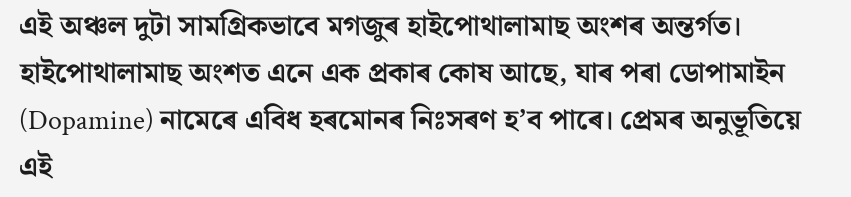এই অঞ্চল দুটা সামগ্রিকভাবে মগজুৰ হাইপোথালামাছ অংশৰ অন্তর্গত। হাইপোথালামাছ অংশত এনে এক প্রকাৰ কোষ আছে, যাৰ পৰা ডোপামাইন (Dopamine) নামেৰে এবিধ হৰমোনৰ নিঃসৰণ হ’ব পাৰে। প্রেমৰ অনুভূতিয়ে এই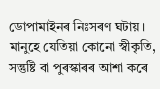ডোপামাইনৰ নিঃসৰণ ঘটায়। মানুহে যেতিয়া কোনো স্বীকৃতি, সন্তুষ্টি বা পুৰস্কাৰৰ আশা কৰে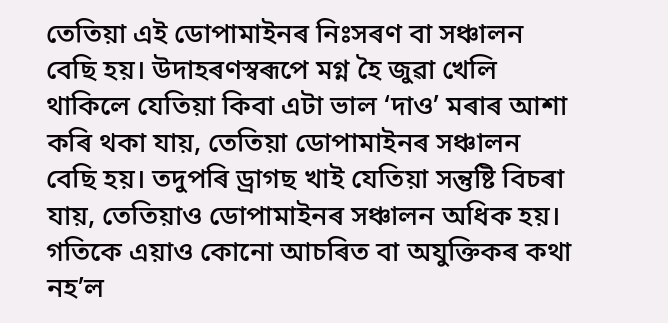তেতিয়া এই ডোপামাইনৰ নিঃসৰণ বা সঞ্চালন বেছি হয়। উদাহৰণস্বৰূপে মগ্ন হৈ জুৱা খেলি থাকিলে যেতিয়া কিবা এটা ভাল ‘দাও’ মৰাৰ আশা কৰি থকা যায়, তেতিয়া ডোপামাইনৰ সঞ্চালন বেছি হয়। তদুপৰি ড্রাগছ খাই যেতিয়া সন্তুষ্টি বিচৰা যায়, তেতিয়াও ডোপামাইনৰ সঞ্চালন অধিক হয়। গতিকে এয়াও কোনো আচৰিত বা অযুক্তিকৰ কথা নহ’ল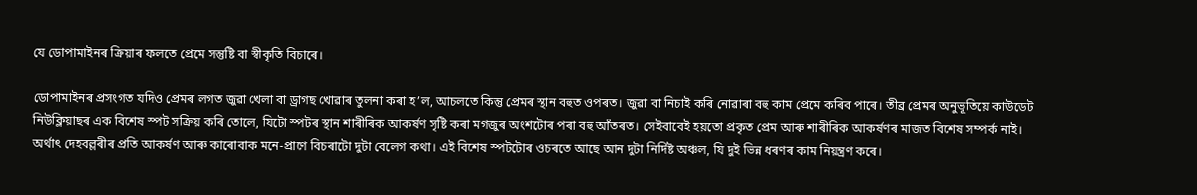যে ডোপামাইনৰ ক্রিয়াৰ ফলতে প্রেমে সন্তুষ্টি বা স্বীকৃতি বিচাৰে।

ডোপামাইনৰ প্রসংগত যদিও প্রেমৰ লগত জুৱা খেলা বা ড্রাগছ খোৱাৰ তুলনা কৰা হ’ল, আচলতে কিন্তু প্রেমৰ স্থান বহুত ওপৰত। জুৱা বা নিচাই কৰি নোৱাৰা বহু কাম প্রেমে কৰিব পাৰে। তীব্র প্রেমৰ অনুভূতিয়ে কাউডেট নিউক্লিয়াছৰ এক বিশেষ স্পট সক্রিয় কৰি তোলে, যিটো স্পটৰ স্থান শাৰীৰিক আকর্ষণ সৃষ্টি কৰা মগজুৰ অংশটোৰ পৰা বহু আঁতৰত। সেইবাবেই হয়তো প্রকৃত প্রেম আৰু শাৰীৰিক আকর্ষণৰ মাজত বিশেষ সম্পর্ক নাই। অর্থাৎ দেহবল্লৰীৰ প্রতি আকর্ষণ আৰু কাৰোবাক মনে-প্রাণে বিচৰাটো দুটা বেলেগ কথা। এই বিশেষ স্পটটোৰ ওচৰতে আছে আন দুটা নির্দিষ্ট অঞ্চল, যি দুই ভিন্ন ধৰণৰ কাম নিয়ন্ত্রণ কৰে।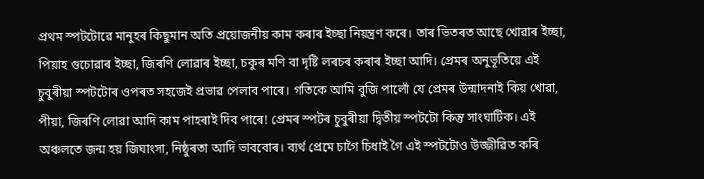প্রথম স্পটটোৱে মানুহৰ কিছুমান অতি প্রয়োজনীয় কাম কৰাৰ ইচ্ছা নিয়ন্ত্রণ কৰে। তাৰ ভিতৰত আছে খোৱাৰ ইচ্ছা, পিয়াহ গুচোৱাৰ ইচ্ছা, জিৰণি লোৱাৰ ইচ্ছা, চকুৰ মণি বা দৃষ্টি লৰচৰ কৰাৰ ইচ্ছা আদি। প্রেমৰ অনুভূতিয়ে এই চুবুৰীয়া স্পটটোৰ ওপৰত সহজেই প্রভাৱ পেলাব পাৰে। গতিকে আমি বুজি পালোঁ যে প্রেমৰ উন্মাদনাই কিয় খোৱা, পীয়া, জিৰণি লোৱা আদি কাম পাহৰাই দিব পাৰে! প্রেমৰ স্পটৰ চুবুৰীয়া দ্বিতীয় স্পটটো কিন্তু সাংঘাটিক। এই অঞ্চলতে জন্ম হয় জিঘাংসা, নিষ্ঠুৰতা আদি ভাববোৰ। ব্যর্থ প্রেমে চাগৈ চিধাই গৈ এই স্পটটোও উজ্জীৱিত কৰি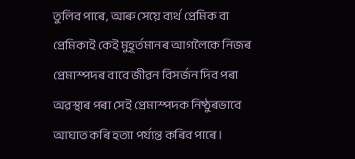তুলিব পাৰে, আৰু সেয়ে ব্যর্থ প্রেমিক বা প্রেমিকাই কেই মুহূর্তমানৰ আগলৈকে নিজৰ প্রেমাস্পদৰ বাবে জীৱন বিসর্জন দিব পৰা অৱস্থাৰ পৰা সেই প্রেমাস্পদক নিষ্ঠুৰভাবে আঘাত কৰি হত্যা পর্য্যন্ত কৰিব পাৰে।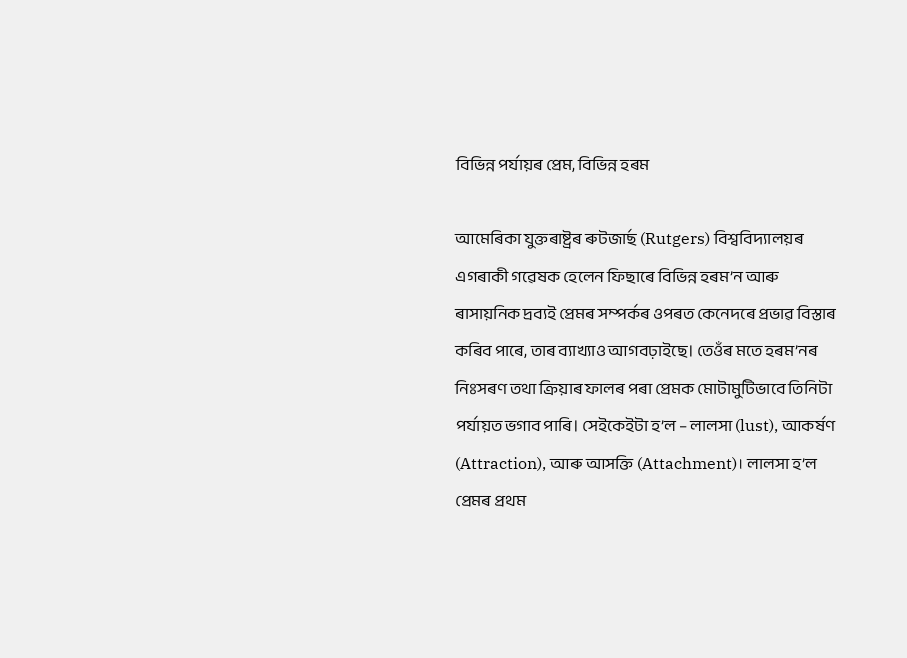বিভিন্ন পর্যায়ৰ প্রেম, বিভিন্ন হৰম

আমেৰিকা যুক্তৰাষ্ট্রৰ ৰুটজার্ছ (Rutgers) বিশ্ববিদ্যালয়ৰ এগৰাকী গৱেষক হেলেন ফিছাৰে বিভিন্ন হৰম’ন আৰু ৰাসায়নিক দ্রব্যই প্রেমৰ সম্পর্কৰ ওপৰত কেনেদৰে প্রভাৱ বিস্তাৰ কৰিব পাৰে, তাৰ ব্যাখ্যাও আগবঢ়াইছে। তেওঁৰ মতে হৰম’নৰ নিঃসৰণ তথা ক্রিয়াৰ ফালৰ পৰা প্রেমক মোটামুটিভাবে তিনিটা পর্যায়ত ভগাব পাৰি। সেইকেইটা হ’ল – লালসা (lust), আকর্ষণ (Attraction), আৰু আসক্তি (Attachment)। লালসা হ’ল প্রেমৰ প্রথম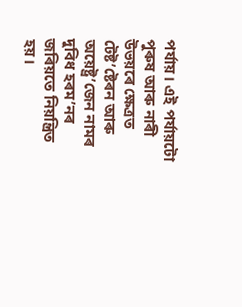পর্যায়। এই পর্যায়টো পুৰুষ আৰু নাৰী উভয়ৰে ক্ষেত্রত টেষ্ট’ষ্টেৰন আৰু অয়েষ্ট্র’জেন নামৰ দুবিধ হৰম’নৰ জৰিয়তে নিয়ন্ত্রিত হয়।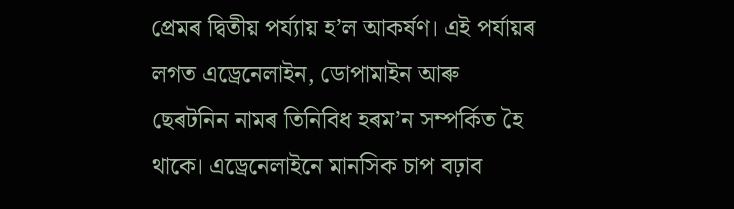প্রেমৰ দ্বিতীয় পর্য্যায় হ’ল আকর্ষণ। এই পর্যায়ৰ লগত এড্রেনেলাইন, ডোপামাইন আৰু ছেৰটনিন নামৰ তিনিবিধ হৰম’ন সম্পর্কিত হৈ থাকে। এড্রেনেলাইনে মানসিক চাপ বঢ়াব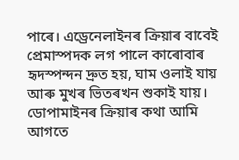পাৰে। এড্রেনেলাইনৰ ক্রিয়াৰ বাবেই প্রেমাস্পদক লগ পালে কাৰোবাৰ হৃদস্পন্দন দ্রুত হয়, ঘাম ওলাই যায় আৰু মুখৰ ভিতৰখন শুকাই যায়। ডোপামাইনৰ ক্রিয়াৰ কথা আমি আগতে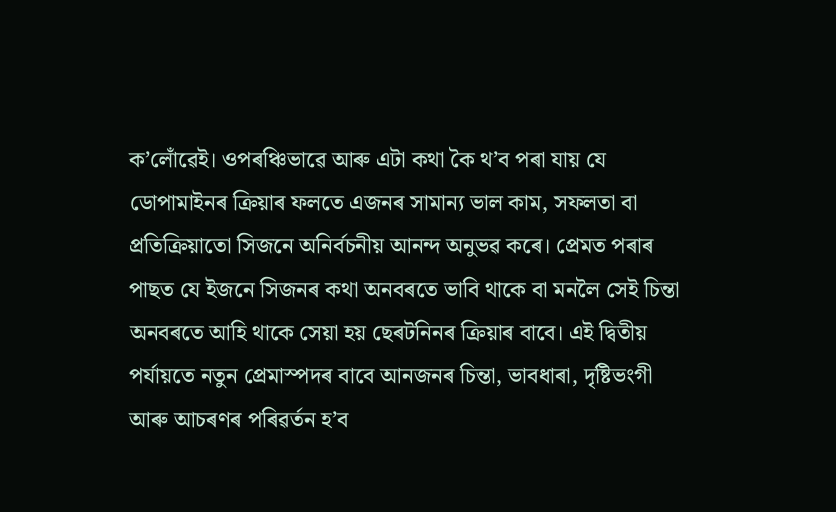ক’লোঁৱেই। ওপৰঞ্চিভাৱে আৰু এটা কথা কৈ থ’ব পৰা যায় যে ডোপামাইনৰ ক্রিয়াৰ ফলতে এজনৰ সামান্য ভাল কাম, সফলতা বা প্রতিক্রিয়াতো সিজনে অনির্বচনীয় আনন্দ অনুভৱ কৰে। প্রেমত পৰাৰ পাছত যে ইজনে সিজনৰ কথা অনবৰতে ভাবি থাকে বা মনলৈ সেই চিন্তা অনবৰতে আহি থাকে সেয়া হয় ছেৰটনিনৰ ক্রিয়াৰ বাবে। এই দ্বিতীয় পর্যায়তে নতুন প্রেমাস্পদৰ বাবে আনজনৰ চিন্তা, ভাবধাৰা, দৃষ্টিভংগী আৰু আচৰণৰ পৰিৱর্তন হ’ব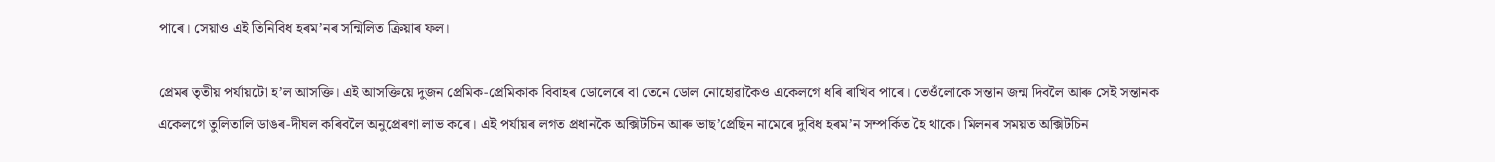পাৰে। সেয়াও এই তিনিবিধ হৰম’নৰ সন্মিলিত ক্রিয়াৰ ফল।

প্রেমৰ তৃতীয় পর্যায়টো হ’ল আসক্তি। এই আসক্তিয়ে দুজন প্রেমিক-প্রেমিকাক বিবাহৰ ডোলেৰে বা তেনে ডোল নোহোৱাকৈও একেলগে ধৰি ৰাখিব পাৰে। তেওঁলোকে সন্তান জন্ম দিবলৈ আৰু সেই সন্তানক একেলগে তুলিতালি ডাঙৰ-দীঘল কৰিবলৈ অনুপ্রেৰণা লাভ কৰে। এই পর্যায়ৰ লগত প্রধানকৈ অক্সিটচিন আৰু ভাছ’প্রেছিন নামেৰে দুবিধ হৰম’ন সম্পর্কিত হৈ থাকে। মিলনৰ সময়ত অক্সিটচিন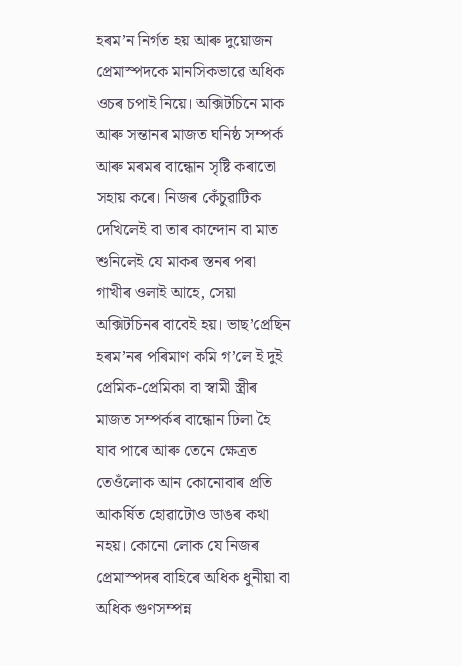হৰম’ন নির্গত হয় আৰু দুয়োজন প্রেমাস্পদকে মানসিকভাৱে অধিক ওচৰ চপাই নিয়ে। অক্সিটচিনে মাক আৰু সন্তানৰ মাজত ঘনিষ্ঠ সম্পর্ক আৰু মৰমৰ বান্ধোন সৃষ্টি কৰাতো সহায় কৰে। নিজৰ কেঁচুৱাটিক দেখিলেই বা তাৰ কান্দোন বা মাত শুনিলেই যে মাকৰ স্তনৰ পৰা গাখীৰ ওলাই আহে, সেয়া অক্সিটচিনৰ বাবেই হয়। ভাছ’প্রেছিন হৰম’নৰ পৰিমাণ কমি গ’লে ই দুই প্রেমিক-প্রেমিকা বা স্বামী স্ত্রীৰ মাজত সম্পর্কৰ বান্ধোন ঢিলা হৈ যাব পাৰে আৰু তেনে ক্ষেত্রত তেওঁলোক আন কোনোবাৰ প্রতি আকর্ষিত হোৱাটোও ডাঙৰ কথা নহয়। কোনো লোক যে নিজৰ প্রেমাস্পদৰ বাহিৰে অধিক ধুনীয়া বা অধিক গুণসম্পন্ন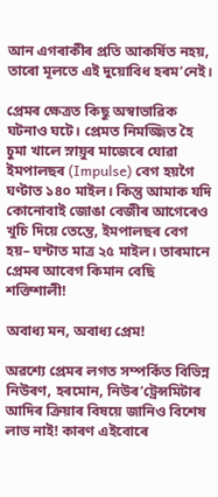আন এগৰাকীৰ প্রতি আকর্ষিত নহয়, তাৰো মূলতে এই দুয়োবিধ হৰম’নেই।

প্রেমৰ ক্ষেত্রত কিছু অস্বাভাৱিক ঘটনাও ঘটে। প্রেমত নিমজ্জিত হৈ চুমা খালে স্নায়ুৰ মাজেৰে যোৱা ইমপালছৰ (Impulse) বেগ হয়গৈ ঘণ্টাত ১৪০ মাইল। কিন্তু আমাক যদি কোনোবাই জোঙা বেজীৰ আগেৰেও খুচি দিয়ে তেন্তে, ইমপালছৰ বেগ হয়– ঘন্টাত মাত্র ২৫ মাইল। তাৰমানে প্রেমৰ আবেগ কিমান বেছি শক্তিশালী!

অবাধ্য মন, অবাধ্য প্রেম!

অৱশ্যে প্রেমৰ লগত সম্পর্কিত বিভিন্ন নিউৰণ, হৰমোন, নিউৰ’ট্রেন্সমিটাৰ আদিৰ ক্রিয়াৰ বিষয়ে জানিও বিশেষ লাভ নাই! কাৰণ এইবোৰে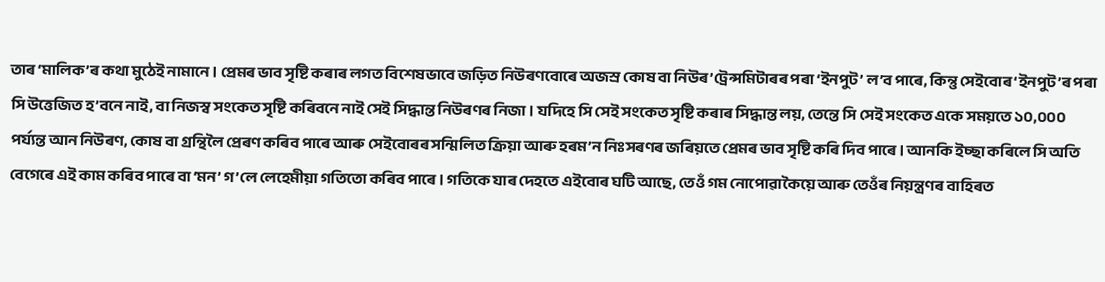তাৰ ‘মালিক’ৰ কথা মুঠেই নামানে। প্রেমৰ ভাব সৃষ্টি কৰাৰ লগত বিশেষভাবে জড়িত নিউৰণবোৰে অজস্র কোষ বা নিউৰ’ট্রেন্সমিটাৰৰ পৰা ‘ইনপুট’ ল’ব পাৰে, কিন্তু সেইবোৰ ‘ইনপুট’ৰ পৰা সি উত্তেজিত হ’বনে নাই, বা নিজস্ব সংকেত সৃষ্টি কৰিবনে নাই সেই সিদ্ধান্ত নিউৰণৰ নিজা। যদিহে সি সেই সংকেত সৃষ্টি কৰাৰ সিদ্ধান্ত লয়, তেন্তে সি সেই সংকেত একে সময়তে ১০,০০০ পর্য্যন্ত আন নিউৰণ, কোষ বা গ্রন্থিলৈ প্রেৰণ কৰিব পাৰে আৰু সেইবোৰৰ সন্মিলিত ক্রিয়া আৰু হৰম’ন নিঃসৰণৰ জৰিয়তে প্রেমৰ ভাব সৃষ্টি কৰি দিব পাৰে। আনকি ইচ্ছা কৰিলে সি অতি বেগেৰে এই কাম কৰিব পাৰে বা ‘মন’ গ’লে লেহেমীয়া গতিতো কৰিব পাৰে। গতিকে যাৰ দেহতে এইবোৰ ঘটি আছে, তেওঁ গম নোপোৱাকৈয়ে আৰু তেওঁৰ নিয়ন্ত্রণৰ বাহিৰত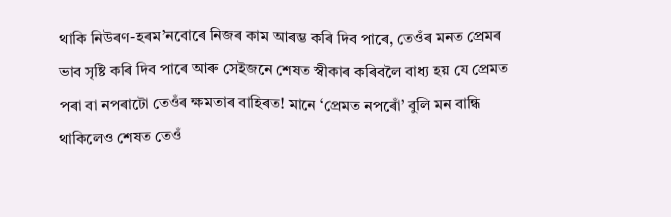থাকি নিউৰণ-হৰম’নবোৰে নিজৰ কাম আৰম্ভ কৰি দিব পাৰে, তেওঁৰ মনত প্রেমৰ ভাব সৃষ্টি কৰি দিব পাৰে আৰু সেইজনে শেষত স্বীকাৰ কৰিবলৈ বাধ্য হয় যে প্রেমত পৰা বা নপৰাটো তেওঁৰ ক্ষমতাৰ বাহিৰত! মানে ‘প্রেমত নপৰোঁ’ বুলি মন বান্ধি থাকিলেও শেষত তেওঁ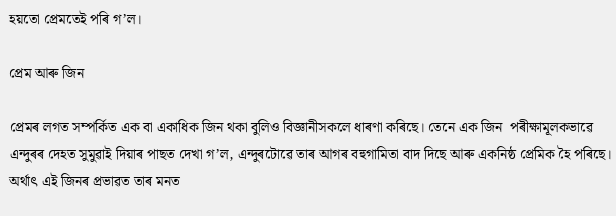হয়তো প্রেমতেই পৰি গ’ল।

প্রেম আৰু জিন

প্রেমৰ লগত সম্পর্কিত এক বা একাধিক জিন থকা বুলিও বিজ্ঞানীসকলে ধাৰণা কৰিছে। তেনে এক জিন  পৰীক্ষামূলকভাৱে এন্দুৰৰ দেহত সুমুৱাই দিয়াৰ পাছত দেখা গ’ল, এন্দুৰটোৱে তাৰ আগৰ বহুগামিতা বাদ দিছে আৰু একনিষ্ঠ প্রেমিক হৈ পৰিছে। অর্থাৎ এই জিনৰ প্রভাৱত তাৰ মনত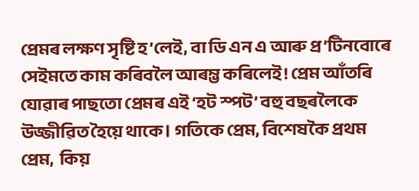প্রেমৰ লক্ষণ সৃষ্টি হ’লেই, বা ডি এন এ আৰু প্র’টিনবোৰে সেইমতে কাম কৰিবলৈ আৰম্ভ কৰিলেই! প্রেম আঁতৰি যোৱাৰ পাছতো প্রেমৰ এই ‘হট স্পট’ বহু বছৰলৈকে উজ্জীৱিত হৈয়ে থাকে। গতিকে প্রেম, বিশেষকৈ প্রথম প্রেম,  কিয়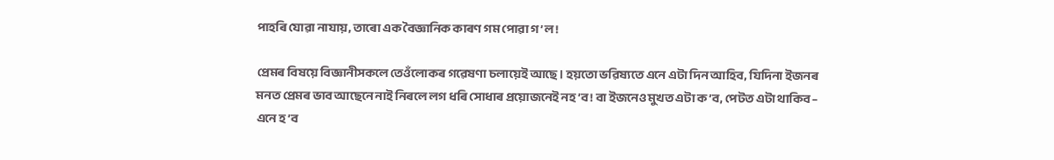পাহৰি যোৱা নাযায়, তাৰো এক বৈজ্ঞানিক কাৰণ গম পোৱা গ’ল!

প্রেমৰ বিষয়ে বিজ্ঞানীসকলে তেওঁলোকৰ গৱেষণা চলায়েই আছে। হয়তো ভৱিষ্যতে এনে এটা দিন আহিব, যিদিনা ইজনৰ মনত প্রেমৰ ভাব আছেনে নাই নিৰলে লগ ধৰি সোধাৰ প্রয়োজনেই নহ’ব! বা ইজনেও মুখত এটা ক’ব, পেটত এটা থাকিব – এনে হ’ব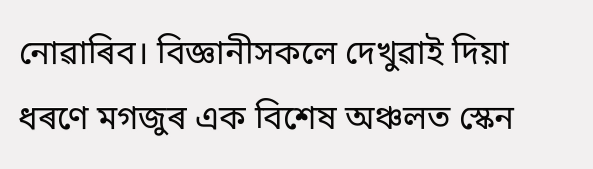নোৱাৰিব। বিজ্ঞানীসকলে দেখুৱাই দিয়া ধৰণে মগজুৰ এক বিশেষ অঞ্চলত স্কেন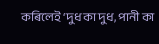কৰিলেই ‘দুধ কা দুধ, পানী কা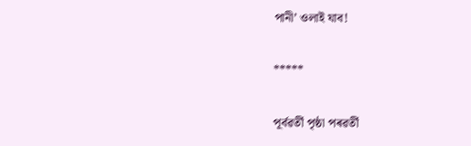পানী’ ওলাই যাব!

*****

পূৰ্বৱৰ্তী পৃষ্ঠা পৰৱৰ্তী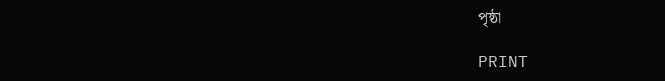পৃষ্ঠা

PRINT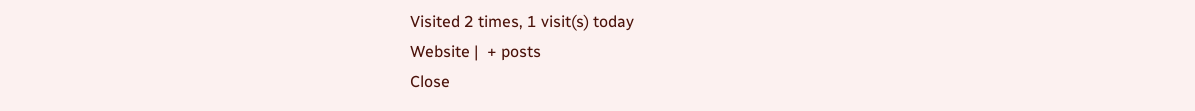Visited 2 times, 1 visit(s) today
Website |  + posts
Close